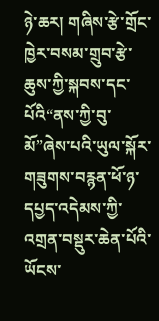ཉེ་ཆར། གཞིས་རྩེ་གྲོང་ཁྱེར་བསམ་གྲུབ་རྩེ་ཆུས་ཀྱི་སྐབས་དང་པོའི“ནས་ཀྱི་བུ་མོ”ཞེས་པའི་ཡུལ་སྐོར་གཟུགས་བརྙན་ཕོ་ཉ་དཔྱད་འདེམས་ཀྱི་འགྲན་བསྡུར་ཆེན་པོའི་ཡོངས་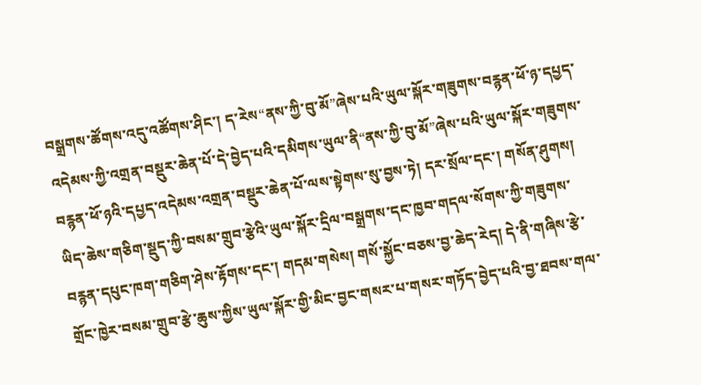བསྒྲགས་ཚོགས་འདུ་འཚོགས་ཤིང་། ད་རེས“ནས་ཀྱི་བུ་མོ”ཞེས་པའི་ཡུལ་སྐོར་གཟུགས་བརྙན་ཕོ་ཉ་དཔྱད་འདེམས་ཀྱི་འགྲན་བསྡུར་ཆེན་པོ་དེ་བྱེད་པའི་དམིགས་ཡུལ་ནི“ནས་ཀྱི་བུ་མོ”ཞེས་པའི་ཡུལ་སྐོར་གཟུགས་བརྙན་ཕོ་ཉའི་དཔྱད་འདེམས་འགྲན་བསྡུར་ཆེན་པོ་ལས་སྟེགས་སུ་བྱས་ཏེ། དར་སྲོལ་དང་། གསོན་ཤུགས། ཡིད་ཆེས་གཅིག་སྡུད་ཀྱི་བསམ་གྲུབ་རྩེའི་ཡུལ་སྐོར་དྲིལ་བསྒྲགས་དང་ཁྱབ་གདལ་སོགས་ཀྱི་གཟུགས་བརྙན་དཔུང་ཁག་གཅིག་ཤེས་རྟོགས་དང་། གདམ་གསེས། གསོ་སྐྱོང་བཅས་བྱ་ཆེད་རེད། དེ་ནི་གཞིས་རྩེ་གྲོང་ཁྱེར་བསམ་གྲུབ་རྩེ་ཆུས་ཀྱིས་ཡུལ་སྐོར་གྱི་མིང་བྱང་གསར་པ་གསར་གཏོད་བྱེད་པའི་བྱ་ཐབས་གལ་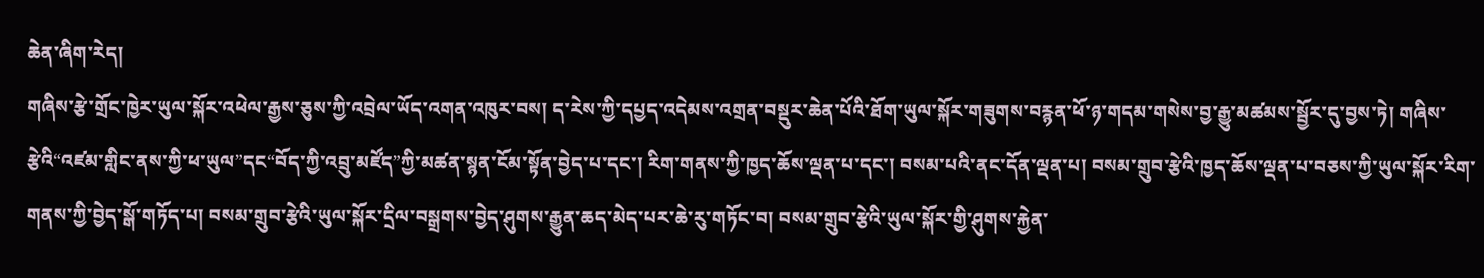ཆེན་ཞིག་རེད།
གཞིས་རྩེ་གྲོང་ཁྱེར་ཡུལ་སྐོར་འཕེལ་རྒྱས་ཅུས་ཀྱི་འབྲེལ་ཡོད་འགན་འཁུར་བས། ད་རེས་ཀྱི་དཔྱད་འདེམས་འགྲན་བསྡུར་ཆེན་པོའི་ཐོག་ཡུལ་སྐོར་གཟུགས་བརྙན་ཕོ་ཉ་གདམ་གསེས་བྱ་རྒྱུ་མཚམས་སྦྱོར་དུ་བྱས་ཏེ། གཞིས་རྩེའི“འཛམ་གླིང་ནས་ཀྱི་ཕ་ཡུལ”དང“བོད་ཀྱི་འབྲུ་མཛོད”ཀྱི་མཚན་སྙན་ངོམ་སྟོན་བྱེད་པ་དང་། རིག་གནས་ཀྱི་ཁྱད་ཆོས་ལྡན་པ་དང་། བསམ་པའི་ནང་དོན་ལྡན་པ། བསམ་གྲུབ་རྩེའི་ཁྱད་ཆོས་ལྡན་པ་བཅས་ཀྱི་ཡུལ་སྐོར་རིག་གནས་ཀྱི་བྱེད་སྒོ་གཏོད་པ། བསམ་གྲུབ་རྩེའི་ཡུལ་སྐོར་དྲིལ་བསྒྲགས་བྱེད་ཤུགས་རྒྱུན་ཆད་མེད་པར་ཆེ་རུ་གཏོང་བ། བསམ་གྲུབ་རྩེའི་ཡུལ་སྐོར་གྱི་ཤུགས་རྐྱེན་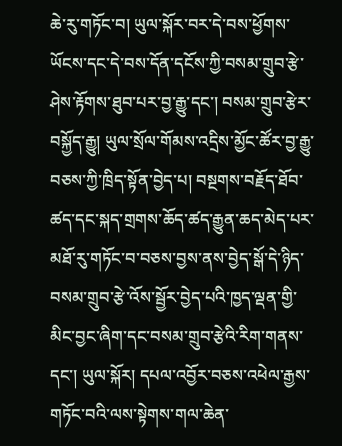ཆེ་རུ་གཏོང་བ། ཡུལ་སྐོར་བར་དེ་བས་ཕྱོགས་ཡོངས་དང་དེ་བས་དོན་དངོས་ཀྱི་བསམ་གྲུབ་རྩེ་ཤེས་རྟོགས་ཐུབ་པར་བྱ་རྒྱུ་དང་། བསམ་གྲུབ་རྩེར་བསྐྱོད་རྒྱུ། ཡུལ་སྲོལ་གོམས་འདྲིས་མྱོང་ཚོར་བྱ་རྒྱུ་བཅས་ཀྱི་ཁྲིད་སྟོན་བྱེད་པ། བསྔགས་བརྗོད་ཐོབ་ཚད་དང་སྐད་གྲགས་ཆོད་ཚད་རྒྱུན་ཆད་མེད་པར་མཐོ་རུ་གཏོང་བ་བཅས་བྱས་ནས་བྱེད་སྒོ་དེ་ཉིད་བསམ་གྲུབ་རྩེ་འོས་སྦྱོར་བྱེད་པའི་ཁྱད་ལྡན་གྱི་མིང་བྱང་ཞིག་དང་བསམ་གྲུབ་རྩེའི་རིག་གནས་དང་། ཡུལ་སྐོར། དཔལ་འབྱོར་བཅས་འཕེལ་རྒྱས་གཏོང་བའི་ལས་སྟེགས་གལ་ཆེན་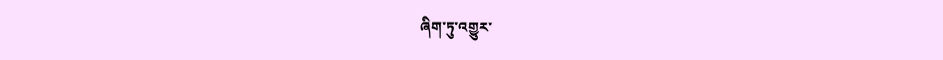ཞིག་ཏུ་འགྱུར་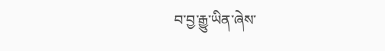བ་བྱ་རྒྱུ་ཡིན་ཞེས་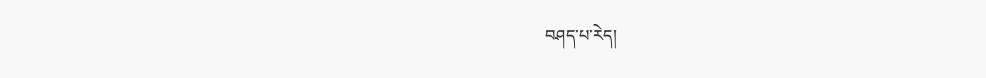བཤད་པ་རེད།